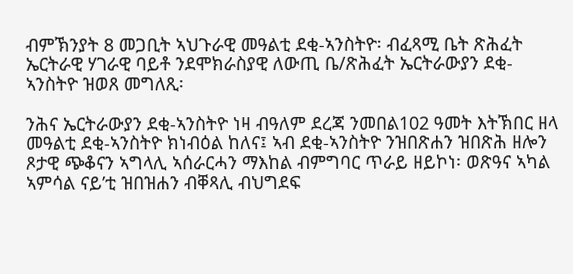ብምኽንያት 8 መጋቢት ኣህጉራዊ መዓልቲ ደቂ-ኣንስትዮ፡ ብፈጻሚ ቤት ጽሕፈት ኤርትራዊ ሃገራዊ ባይቶ ንደሞክራስያዊ ለውጢ ቤ/ጽሕፈት ኤርትራውያን ደቂ-ኣንስትዮ ዝወጸ መግለጺ፡

ንሕና ኤርትራውያን ደቂ-ኣንስትዮ ነዛ ብዓለም ደረጃ ንመበል102 ዓመት እትኽበር ዘላ መዓልቲ ደቂ-ኣንስትዮ ክነብዕል ከለና፤ ኣብ ደቂ-ኣንስትዮ ንዝበጽሐን ዝበጽሕ ዘሎን ጾታዊ ጭቆናን ኣግላሊ ኣሰራርሓን ማእከል ብምግባር ጥራይ ዘይኮነ፡ ወጽዓና ኣካል ኣምሳል ናይ’ቲ ዝበዝሐን ብቐጻሊ ብህግደፍ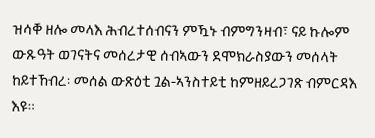ዝሳቐ ዘሎ መላእ ሕብረተሰብናን ምዃኑ ብምግንዛብ፣ ናይ ኩሎም ውጹዓት ወገናትና መሰረታዊ ሰብኣውን ደሞክራስያውን መሰላት ከይተኸብረ፡ መሰል ውጽዕቲ ጓል-ኣንስተይቲ ከምዘይረጋገጽ ብምርዳእ እዩ።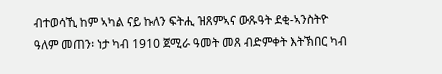ብተወሳኺ ከም ኣካል ናይ ኩለን ፍትሒ ዝጸምኣና ውጹዓት ደቂ-ኣንስትዮ ዓለም መጠን፡ ነታ ካብ 1910 ጀሚራ ዓመት መጸ ብድምቀት እትኽበር ካብ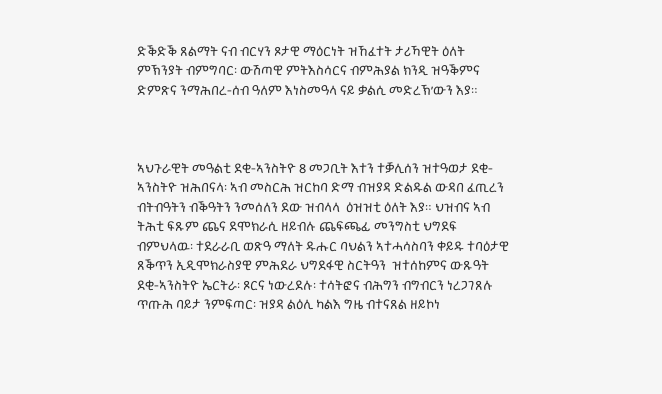ድቕድቕ ጸልማት ናብ ብርሃን ጾታዊ ማዕርነት ዝኸፈተት ታሪኻዊት ዕለት ምኽንያት ብምግባር፡ ውሽጣዊ ምትእስሳርና ብምሕያል ክንዲ ዝዓቕምና ድምጽና ንማሕበረ-ሰብ ዓለም እነስመዓላ ናይ ቃልሲ መድረኽ’ውን እያ።



ኣህጉራዊት መዓልቲ ደቂ-ኣንስትዮ 8 መጋቢት እተን ተቓሊሰን ዝተዓወታ ደቂ-ኣንስትዮ ዝሕበናላ፡ ኣብ መስርሕ ዝርከባ ድማ ብዝያዳ ድልዱል ውዳበ ፈጢረን ብትብዓትን ብቕዓትን ንመሰለን ደው ዝብላላ  ዕዝዝቲ ዕለት እያ። ህዝብና ኣብ ትሕቲ ፍጹም ጨና ደሞክራሲ ዘይብሉ ጨፍጫፊ መንግስቲ ህግደፍ ብምህላዉ፡ ተደራራቢ ወጽዓ ማለት ዱሑር ባህልን ኣተሓሳስባን ቀይዱ ተባዕታዊ ጸቕጥን ኢዲሞክራስያዊ ምሕደራ ህግደፋዊ ስርትዓን  ዝተሰከምና ውጹዓት ደቂ-ኣንስትዮ ኤርትራ፡ ጾርና ነውረደሉ፡ ተሳትፎና ብሕግን ብግብርን ነረጋገጸሉ ጥጡሕ ባይታ ንምፍጣር፡ ዝያዳ ልዕሊ ካልእ ግዜ ብተናጸል ዘይኮነ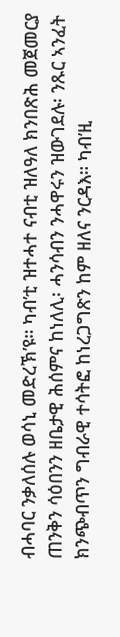ብሓባር ንቃለሰሉ ወሳኒ መድረኽ’ዩ። ካብ’ቲ ዝተሓተ ናብቲ ዝለዓለ ክንበጽሕ መጀመርያ ጠንቅን ሳዕበንን ዘቤታዊ ሕሰምና ከነለሊ፡ ሓንሳብን ንሓዋሩን ዝውገደሉ፡ ንጹር ኣንፈት ክንጭብጥን ግብራዊ ተሳትፎ ከነረጋግጽን ከም ዘለና ንርዳእ። ካብ’ዚ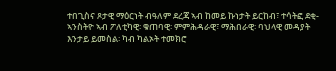ተበጊስና ጾታዊ ማዕርነት ብዓለም ደረጃ ኣብ ከመይ ኩነታት ይርከብ፣ ተሳትፎ ደቂ-ኣንስትዮ ኣብ ፖለቲካዊ፡ ቁጠባዊ፡ ምምሕዳራዊ፣ ማሕበራዊ፡ ባህላዊ መዳያት እንታይ ይመስል፡ ካብ ካልኦት ተመክሮ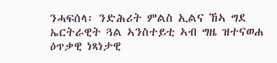ንሓፍሰላ፡ ንድሕሪት ምልስ ኢልና ኸኣ ግደ ኤርትራዊት ጓል ኣንስተይቲ ኣብ ግዜ ዝተናወሐ ዕጥቃዊ ነጻነታዊ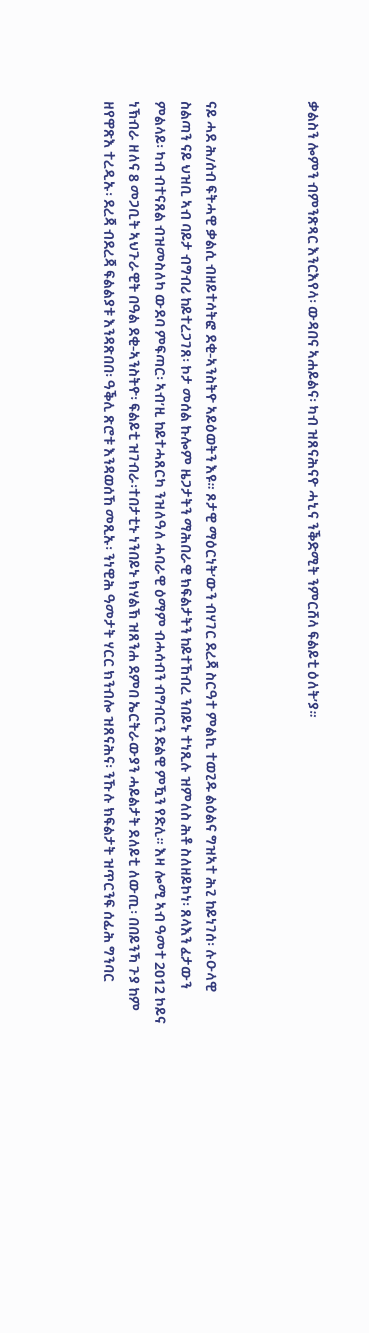ቃልስን ሎምን ብምንጽጻር እንርእየላ፡ ውዳበና ኣሐይልና፡ ካብ ዝጸናሕናዮ ሓኒና ንቕድሚት ንምርሸላ ፍልይቲ ዕለት’ያ።



ናይ ሓደ ሕ/ሰብ ፍትሓዊ ቃልሲ ብዘይተሳትፎ ደቂ-ኣንስትዮ ኣይዕወትን እዩ። ጾታዊ ማዕርነት’ውን ብሃገር ደረጃ ስርዓተ ምልኪ ተወጊዱ ልዕልና ግዝኣተ ሕጊ ከይነገሰ፡ ሉዑላዊ ስልጣን ናይ ህዝቢ ኣብ ባይታ ብግብሪ ከይተረጋገጸ፡ ኮታ መሰል ኩሎም ዜጋታትን ማሕበራዊ ክፍልታትን ከይተኸብረ ንበይኑ ተነጺሉ ዝምለስ ሕቶ ስለዘይኮነ፡ ጸላእን ፈታውን ምልላይ፡ ካብ ብተናጸል ብዝመስለካ ውደባ ምፍጣር፡ ኣብ’ዚ ከይተሓጸርካ ንዝለዓለ ሓባራዊ ዕማም ብሓሳብን ብግብርን ድልዊ ምዃን የድሊ። እዛ ሎሚ ኣብ ዓመተ 2012 ኮይና ነኽብራ ዘለና 8 መጋቢት ኣህጉራዊት በዓል ደቂ-ኣንስትዮ፡ ፍልይቲ ዝገብራ፡ተበታቲኑ ነንበይኑ ክሃልኽ ዝጸንሐ ደምበ ኤርትራውያን ሓይልታት ደለይቲ ለውጢ፡ በበይንኻ ጉያ ከም ዘየዋጽእ ተረዲኡ፡ ደረጃ ብደረጃ ፍልልያቱ እንዳጽበበ፡ ዓቕሊ ጽሮቱ እንዳወሰኸ መጺኡ፡ ንነዊሕ ዓመታት ሃርር ክንብሎ ዝጸናሕና፡ ንኹሉ ክፍልታት ዝጥርንፍ ሰፊሕ ግንባር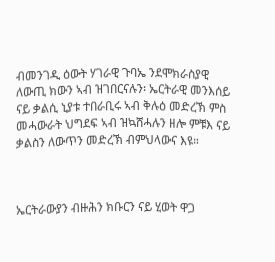ብመንገዲ ዕውት ሃገራዊ ጉባኤ ንደሞክራስያዊ ለውጢ ክውን ኣብ ዝገበርናሉን፡ ኤርትራዊ መንእሰይ ናይ ቃልሲ ኒያቱ ተበራቢሩ ኣብ ቅሉዕ መድረኽ ምስ መሓውራት ህግደፍ ኣብ ዝኳሸሓሉን ዘሎ ምቹእ ናይ ቃልስን ለውጥን መድረኽ ብምህላውና እዩ።



ኤርትራውያን ብዙሕን ክቡርን ናይ ሂወት ዋጋ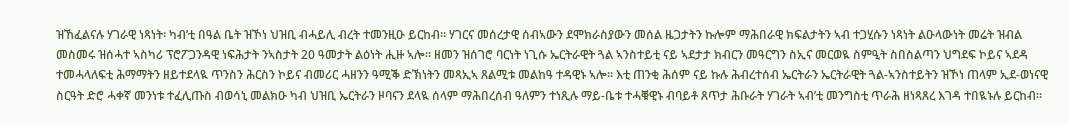ዝኸፈልናሉ ሃገራዊ ነጻነት፡ ካብ’ቲ በዓል ቤት ዝኾነ ህዝቢ ብሓይሊ ብረት ተመንዚዑ ይርከብ። ሃገርና መሰረታዊ ሰብኣውን ደሞክራስያውን መሰል ዜጋታትን ኩሎም ማሕበራዊ ክፍልታትን ኣብ ተጋሂሱን ነጻነት ልዑላውነት መሬት ዝብል መስመሩ ዝሰሓተ ኣስካሪ ፕሮፖጋንዳዊ ነፍሕታት ንኣስታት 20 ዓመታት ልዕነት ሒዙ ኣሎ። ዘመን ዝሰገሮ ባርነት ነጊሱ ኤርትራዊት ጓል ኣንስተይቲ ናይ ኣደታታ ክብርን መዓርግን ስኢና መርወዪ ስምዒት ስበስልጣን ህግደፍ ኮይና ኣደዳ ተመሓላለፍቲ ሕማማትን ዘይተደላዪ ጥንስን ሕርስን ኮይና ብመሪር ሓዘንን ዓሚቕ ድኽነትን መጻኢኣ ጸልሚቱ መልከዓ ተዳዊኑ ኣሎ። እቲ ጠንቂ ሕሰም ናይ ኩሉ ሕብረተሰብ ኤርትራን ኤርትራዊት ጓል-ኣንስተይትን ዝኾነ ጠላም ኢደ-ወነናዊ ስርዓት ድሮ ሓቀኛ መንነቱ ተፈሊጡስ ብወሳኒ መልክዑ ካብ ህዝቢ ኤርትራን ዞባናን ደላዪ ሰላም ማሕበረሰብ ዓለምን ተነጺሉ ማይ-ቤቱ ተሓቑዊኑ ብባይቶ ጸጥታ ሕቡራት ሃገራት ኣብ’ቲ መንግስቲ ጥራሕ ዘነጻጸረ እገዳ ተበዪኑሉ ይርከብ።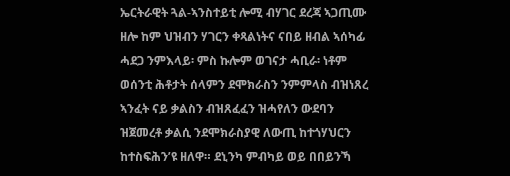ኤርትራዊት ጓል-ኣንስተይቲ ሎሚ ብሃገር ደረጃ ኣጋጢሙ ዘሎ ከም ህዝብን ሃገርን ቀጻልነትና ናበይ ዘብል ኣሰካፊ ሓደጋ ንምእላይ፡ ምስ ኩሎም ወገናታ ሓቢራ፡ ነቶም ወሰንቲ ሕቶታት ሰላምን ደሞክራስን ንምምላስ ብዝነጸረ ኣንፈት ናይ ቃልስን ብዝጸፈፈን ዝሓየለን ውደባን ዝጀመረቶ ቃልሲ ንደሞክራስያዊ ለውጢ ከተጎሃህርን ከተስፍሕን’ዩ ዘለዋ። ደኒንካ ምብካይ ወይ በበይንኻ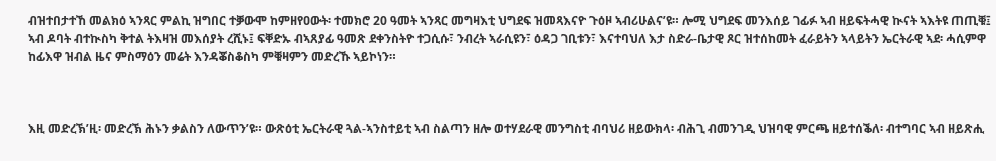ብዝተበታተኸ መልክዕ ኣንጻር ምልኪ ዝግበር ተቓውሞ ከምዘየዐውት፡ ተመክሮ 20 ዓመት ኣንጻር መግዛእቲ ህግደፍ ዝመጻእናዮ ጉዕዞ ኣብሪሁልና’ዩ። ሎሚ ህግደፍ መንእሰይ ገፊፉ ኣብ ዘይፍትሓዊ ኲናት ኣእትዩ ጠጢቑ፤ ኣብ ዶባት ብተኲስካ ቅተል ትእዛዝ መእሰያት ረሺኑ፤ ፍቐድኡ ብኣጸያፊ ዓመጽ ደቀንስትዮ ተጋሲሱ፣ ንብረት ኣራሲዩን፣ ዕዳጋ ገቢቱን፣ እናተባህለ እታ ስድራ-ቤታዊ ጾር ዝተሰከመት ፈራይትን ኣላይትን ኤርትራዊ ኣደ፡ ሓሲምዋ ከፊእዋ ዝብል ዜና ምስማዕን መሬት እንዳቖስቆስካ ምቑዛምን መድረኹ ኣይኮነን።



እዚ መድረኽ’ዚ፡ መድረኽ ሕኑን ቃልስን ለውጥን’ዩ። ውጽዕቲ ኤርትራዊ ጓል-ኣንስተይቲ ኣብ ስልጣን ዘሎ ወተሃደራዊ መንግስቲ ብባህሪ ዘይውክላ፡ ብሕጊ ብመንገዲ ህዝባዊ ምርጫ ዘይተሰቕለ፡ ብተግባር ኣብ ዘይጽሒ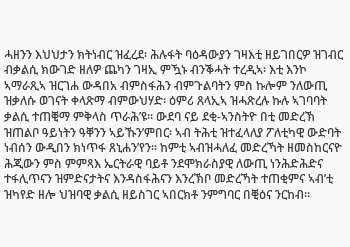ሓዘንን እህህታን ክትነብር ዝፈረደ፡ ሕሉፋት ባዕዳውያን ገዛእቲ ዘይገበርዎ ዝገብር ብቃልሲ ክውገድ ዘለዎ ጨካን ገዛኢ ምዃኑ ብንቕሓት ተረዲኣ፡ እቲ እንኮ ኣማራጺኣ ዝርገሐ ውዳበአ ብምስፋሕን ብምጉልባትን ምስ ኩሎም ንለውጢ ዝቃለሱ ወገናት ቀላጽማ ብምውህሃድ፡ ዕምሪ ጸላኢኣ ዝሓጽረሉ ኩሉ ኣገባባት ቃልሲ ተጠቒማ ምቅላስ ጥራሕ’ዩ። ውደባ ናይ ደቂ-ኣንስትዮ በቲ መድረኽ ዝጠልቦ ዓይነትን ዓቐንን ኣይኹን’ምበር፡ ኣብ ትሕቲ ዝተፈላለያ ፖለቲካዊ ውድባት ነብሰን ውዲበን ክነጥፋ ጸኒሐን’የን። ከምቲ ኣብዝሓለፈ መድረኻት ዘመስከርናዮ ሕጂውን ምስ ምምጻእ ኤርትራዊ ባይቶ ንደሞክራስያዊ ለውጢ ነንሕድሕድና ተፋሊጥናን ዝምድናታትና እንዳስፋሕናን እንረኽቦ መድረኻት ተጠቂምና ኣብ’ቲ ዝካየድ ዘሎ ህዝባዊ ቃልሲ ዘይስገር ኣበርክቶ ንምግባር በቒዕና ንርከብ።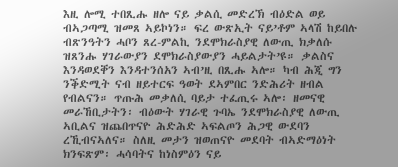እዚ ሎሚ ተበጺሑ ዘሎ ናይ ቃልሲ መድረኽ ብዕድል ወይ ብኣጋጣሚ ዝመጸ ኣይኮነን። ፍረ ውጽኢት ናይ’ቶም ኣላሽ ከይበሉ ብጽንዓትን ሓቦን ጸረ-ምልኪ ንደሞክራስያዊ ለውጢ ክቃለሱ ዝጸንሑ ሃገራውያን ደሞክራስያውያን ሓይልታት’ዩ። ቃልስና እንዳወደቐን እንዳተንሰአን ኣብ’ዚ በጺሑ ኣሎ። ካብ ሕጂ ግን ንቕድሚት ናብ ዘይተርፍ ዓወት ደኣምበር ንድሕሪት ዘብል የብልናን። ጥጡሕ መቃለሲ ባይታ ተፈጢሩ ኣሎ፡ ዘመናዊ መራኸቢታትን፡ ብዕውት ሃገራዊ ጉባኤ ንደሞክራስያዊ ለውጢ ኣቢልና ዝጨበጥናዮ ሕድሕድ ኣፍልጦን ሕጋዊ ውደባን ረኺብናኣለና። ስለዚ መታን ዝወጠናዮ መደባት ብኣድማዕነት ክንፍጽም፡ ሓሳባትና ከነስምዕን ናይ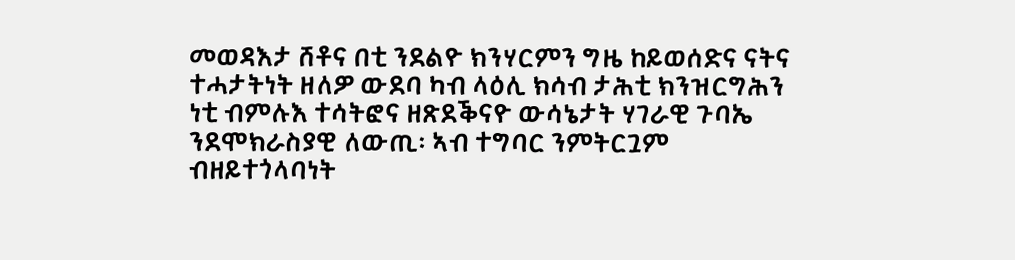መወዳእታ ሸቶና በቲ ንደልዮ ክንሃርምን ግዜ ከይወሰድና ናትና ተሓታትነት ዘለዎ ውደባ ካብ ላዕሊ ክሳብ ታሕቲ ክንዝርግሕን ነቲ ብምሉእ ተሳትፎና ዘጽደቕናዮ ውሳኔታት ሃገራዊ ጉባኤ ንደሞክራስያዊ ለውጢ፡ ኣብ ተግባር ንምትርጓም ብዘይተጎላባነት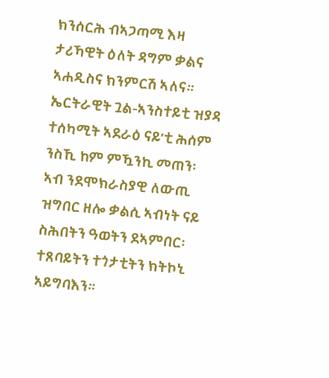ክንሰርሕ ብኣጋጣሚ እዛ ታሪኻዊት ዕለት ዳግም ቃልና ኣሐዲስና ክንምርሽ ኣለና። ኤርትራዊት ጓል-ኣንስተይቲ ዝያዳ  ተሰካሚት ኣደራዕ ናይ’ቲ ሕሰም ንስኺ ከም ምዃንኪ መጠን፡ ኣብ ንደሞክራስያዊ ለውጢ ዝግበር ዘሎ ቃልሲ ኣብነት ናይ ስሕበትን ዓወትን ደኣምበር፡ ተጸባይትን ተጎታቲትን ክትኮኒ ኣይግባእን።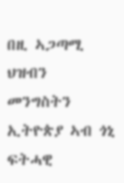በዚ ኣጋጣሚ ህዝብን መንግስትን ኢትዮጵያ ኣብ ጎኒ ፍትሓዊ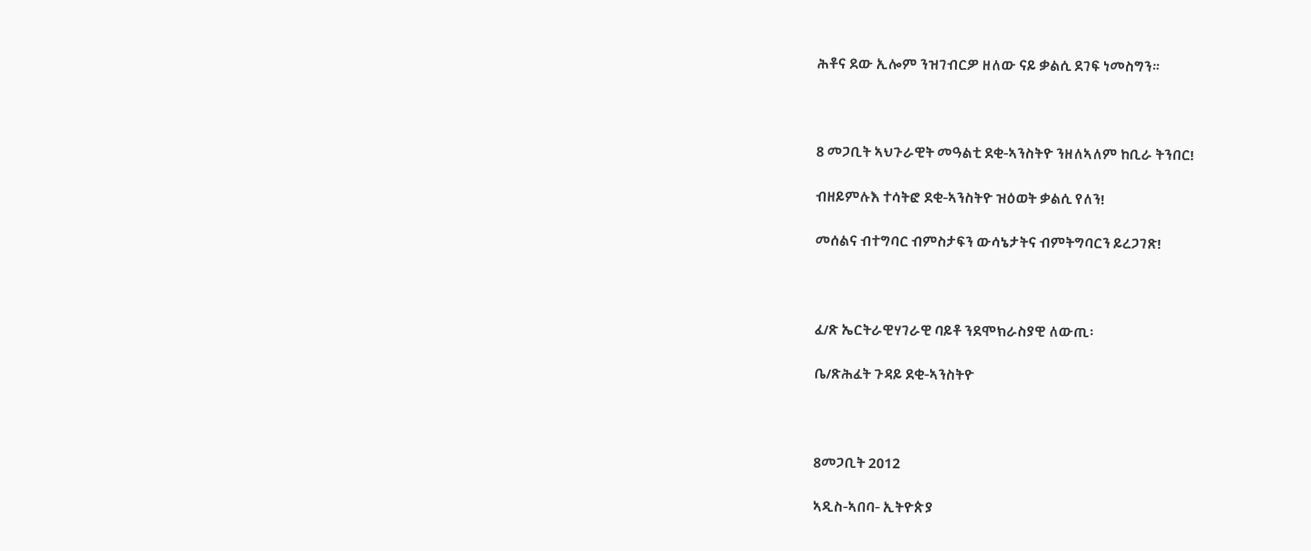ሕቶና ደው ኢሎም ንዝገብርዎ ዘለው ናይ ቃልሲ ደገፍ ነመስግን።



8 መጋቢት ኣህጉራዊት መዓልቲ ደቂ-ኣንስትዮ ንዘለኣለም ከቢራ ትንበር!

ብዘይምሉእ ተሳትፎ ደቂ-ኣንስትዮ ዝዕወት ቃልሲ የለን!

መሰልና ብተግባር ብምስታፍን ውሳኔታትና ብምትግባርን ይረጋገጽ!



ፈ/ጽ ኤርትራዊሃገራዊ ባይቶ ንደሞክራስያዊ ለውጢ፡

ቤ/ጽሕፈት ጉዳይ ደቂ-ኣንስትዮ



8መጋቢት 2012

ኣዲስ-ኣበባ- ኢትዮጵያ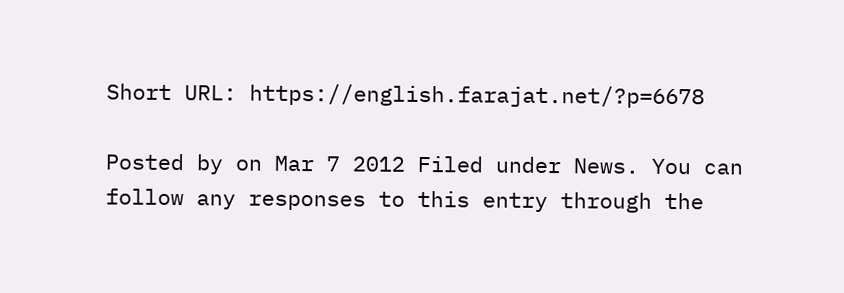Short URL: https://english.farajat.net/?p=6678

Posted by on Mar 7 2012 Filed under News. You can follow any responses to this entry through the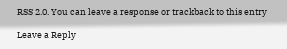RSS 2.0. You can leave a response or trackback to this entry

Leave a Reply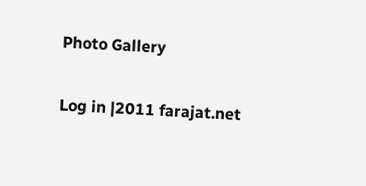Photo Gallery

Log in |2011 farajat.net